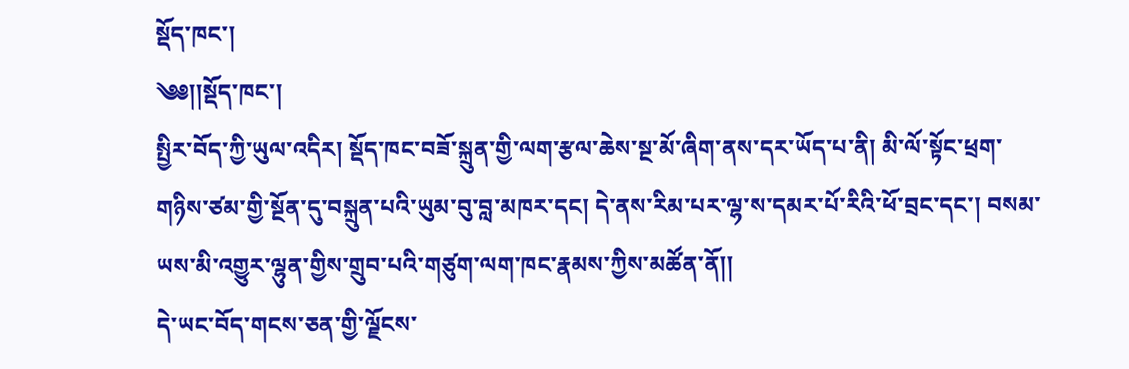སྡོད་ཁང་།
༄༅།།སྡོད་ཁང་།
སྤྱིར་བོད་ཀྱི་ཡུལ་འདིར། སྡོད་ཁང་བཟོ་སྐྲུན་གྱི་ལག་རྩལ་ཆེས་སྔ་མོ་ཞིག་ནས་དར་ཡོད་པ་ནི། མི་ལོ་སྟོང་ཕྲག་གཉིས་ཙམ་གྱི་སྔོན་དུ་བསྐྲུན་པའི་ཡུམ་བུ་བླ་མཁར་དང། དེ་ནས་རིམ་པར་ལྷ་ས་དམར་པོ་རིའི་ཕོ་བྲང་དང་། བསམ་ཡས་མི་འགྱུར་ལྷུན་གྱིས་གྲུབ་པའི་གཙུག་ལག་ཁང་རྣམས་ཀྱིས་མཚོན་ནོ།།
དེ་ཡང་བོད་གངས་ཅན་གྱི་ལྗོངས་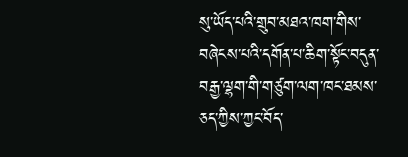སུ་ཡོད་པའི་གྲུབ་མཐའ་ཁག་གིས་བཞེངས་པའི་དགོན་པ་ཆིག་སྟོང་བདུན་བརྒྱ་ལྷག་གི་གཙུག་ལག་ཁང་ཐམས་ཅད་ཀྱིས་ཀྱང་བོད་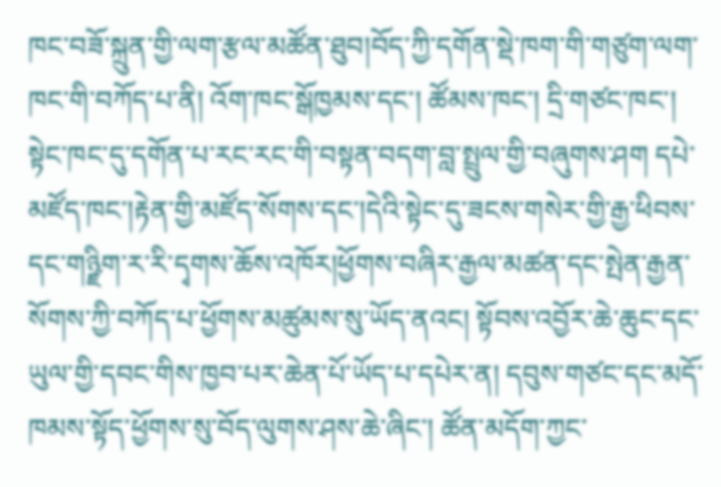ཁང་བཟོ་སྐྲུན་གྱི་ལག་རྩལ་མཚོན་ཐུབ།བོད་ཀྱི་དགོན་སྡེ་ཁག་གི་གཙུག་ལག་ཁང་གི་བཀོད་པ་ནི། འོག་ཁང་སྒོཁྱམས་དང་། ཚོམས་ཁང་། དྲི་གཙང་ཁང་། སྟེང་ཁང་དུ་དགོན་པ་རང་རང་གི་བསྟན་བདག་བླ་སྤྲུལ་གྱི་བཞུགས་ཤག དཔེ་མཛོད་ཁང་།རྟེན་གྱི་མཛོད་སོགས་དང་།དེའི་སྟེང་དུ་ཟངས་གསེར་གྱི་རྒྱ་ཕིབས་དང་གཉྫིག་ར་རི་དྭགས་ཆོས་འཁོར།ཕྱོགས་བཞིར་རྒྱལ་མཚན་དང་སྤེན་རྒྱན་སོགས་ཀྱི་བཀོད་པ་ཕྱོགས་མཚུམས་སུ་ཡོད་ནའང། སྟོབས་འབྱོར་ཆེ་ཆུང་དང་ཡུལ་གྱི་དབང་གིས་ཁྱབ་པར་ཆེན་པོ་ཡོད་པ་དཔེར་ན། དབུས་གཙང་དང་མདོ་ཁམས་སྟོད་ཕྱོགས་སུ་བོད་ལུགས་ཤས་ཆེ་ཞིང་། ཚོན་མདོག་ཀྱང་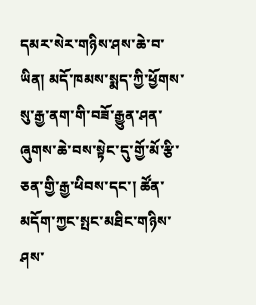དམར་སེར་གཉིས་ཤས་ཆེ་བ་ཡིན། མདོ་ཁམས་སྨད་ཀྱི་ཕྱོགས་སུ་རྒྱ་ནག་གི་བཟོ་རྒྱུན་ཤན་ཞུགས་ཆེ་བས་སྟེང་དུ་གྱོ་མོ་རྩི་ཅན་གྱི་རྒྱ་ཕིབས་དང་། ཚོན་མདོག་ཀྱང་སྤང་མཐིང་གཉིས་ཤས་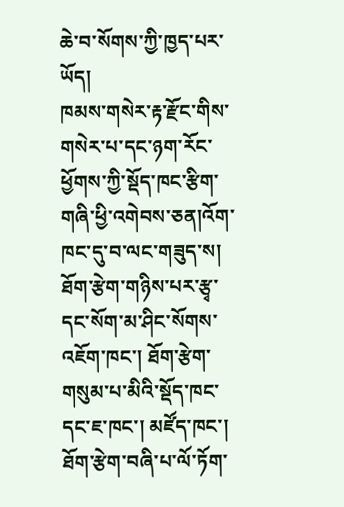ཆེ་བ་སོགས་ཀྱི་ཁྱད་པར་ཡོད།
ཁམས་གསེར་རྟ་རྫོང་གིས་གསེར་པ་དང་ཉག་རོང་ཕྱོགས་ཀྱི་སྡོད་ཁང་རྩིག་གཞི་ཕྱི་འགེབས་ཅན།འོག་ཁང་དུ་བ་ལང་གཟུད་ས། ཐོག་རྩེག་གཉིས་པར་རྩྭ་དང་སོག་མ་ཤིང་སོགས་འཇོག་ཁང་། ཐོག་རྩེག་གསུམ་པ་མིའི་སྡོད་ཁང་དང་ཇ་ཁང་། མཛོད་ཁང་། ཐོག་རྩེག་བཞི་པ་ལོ་ཏོག་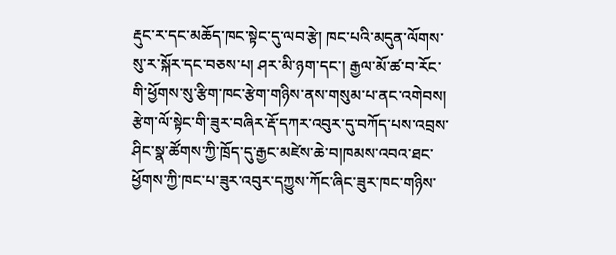རྡུང་ར་དང་མཆོད་ཁང་སྟེང་དུ་ལབ་རྩེ། ཁང་པའི་མདུན་ལོགས་སུ་ར་སྐོར་དང་བཅས་པ། ཤར་མི་ཉག་དང་། རྒྱལ་མོ་ཚ་བ་རོང་གི་ཕྱོགས་སུ་རྩིག་ཁང་རྩེག་གཉིས་ནས་གསུམ་པ་ནང་འགེབས། རྩེག་ལོ་སྟེང་གི་ཟུར་བཞིར་རྡོ་དཀར་འབུར་དུ་བཀོད་པས་འབྲས་ཤིང་སྣ་ཚོགས་ཀྱི་ཁྲོད་དུ་རྒྱང་མཛེས་ཆེ་བ།ཁམས་འབའ་ཐང་ཕྱོགས་ཀྱི་ཁང་པ་ཟུར་འབུར་དཀྱུས་ཀོང་ཞིང་ཟུར་ཁང་གཉིས་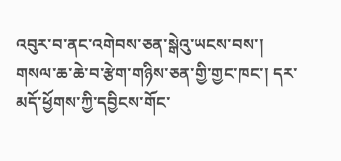འབུར་བ་ནང་འགེབས་ཅན་སྒེའུ་ཡངས་བས་། གསལ་ཆ་ཆེ་བ་རྩེག་གཉིས་ཅན་གྱི་གྱང་ཁང་། དར་མདོ་ཕྱོགས་ཀྱི་དབྱིངས་གོང་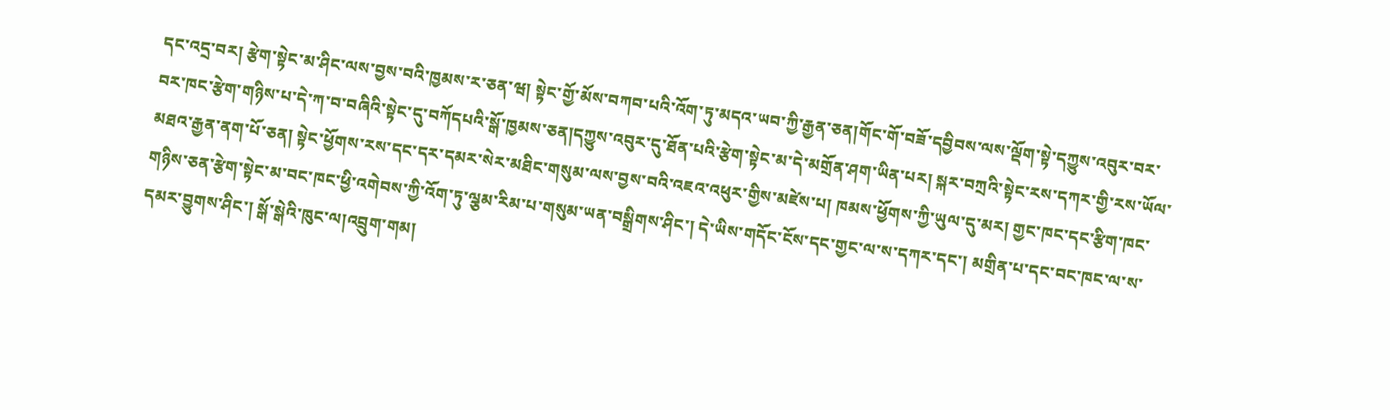དང་འདྲ་བར། རྩེག་སྟེང་མ་ཤིང་ལས་བྱས་བའི་ཁྱམས་ར་ཅན་ཝ། སྟེང་གྱོ་མོས་བཀབ་པའི་འོག་ཏུ་མདའ་ཡབ་ཀྱི་རྒྱན་ཅན།གོང་གོ་བཟོ་དབྱིབས་ལས་ལྡོག་སྟེ་དཀྱུས་འབུར་བར་བར་ཁང་རྩེག་གཉིས་པ་དེ་ཀ་བ་བཞིའི་སྟེང་དུ་བཀོདཔའི་སྒོ་ཁྱམས་ཅན།དཀྱུས་འབུར་དུ་ཐོན་པའི་རྩེག་སྟེང་མ་དེ་མགྲོན་ཤག་ཡིན་པར། སྐར་བཀྲའི་སྟེང་རས་དཀར་གྱི་རས་ཡོལ་མཐའ་རྒྱན་ནག་པོ་ཅན། སྟེང་ཕྱོགས་རས་དང་དར་དམར་སེར་མཐིང་གསུམ་ལས་བྱས་བའི་འཇའ་འཕུར་གྱིས་མཛེས་པ། ཁམས་ཕྱོགས་ཀྱི་ཡུལ་དུ་མར། གྱང་ཁང་དང་རྩིག་ཁང་གཉིས་ཅན་རྩེག་སྟེང་མ་བང་ཁང་ཕྱི་འགེབས་ཀྱི་འོག་ཏུ་ལྕམ་རིམ་པ་གསུམ་ཡན་བསྒྲིགས་ཤིང་། དེ་ཡིས་གདོང་ངོས་དང་གྱང་ལ་ས་དཀར་དང་། མགྲིན་པ་དང་བང་ཁང་ལ་ས་དམར་བྱུགས་ཤིང་། སྒོ་སྒེའི་ཁུང་ལ།འབྲུག་གམ།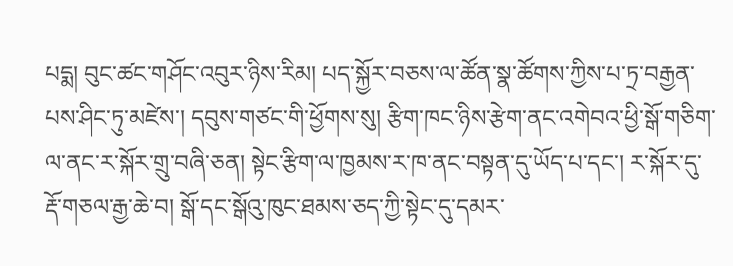པདྨ། བུང་ཚང་གཤོང་འབུར་ཉིས་རིམ། པད་སྐྱོར་བཅས་ལ་ཚོན་སྣ་ཚོགས་ཀྱིས་པ་ཏྲ་བརྒྱན་པས་ཤིང་ཏུ་མཛེས་། དབུས་གཙང་གི་ཕྱོགས་སུ། རྩིག་ཁང་ཉིས་རྩེག་ནང་འགེབའ་ཕྱི་སྒོ་གཅིག་ལ་ནང་ར་སྐོར་གྲུ་བཞི་ཅན། སྟེང་རྩིག་ལ་ཁྱམས་ར་ཁ་ནང་བསྟན་དུ་ཡོད་པ་དང་། ར་སྐོར་དུ་རྡོ་གཅལ་རྒྱ་ཆེ་བ། སྒོ་དང་སྒོའུ་ཁུང་ཐམས་ཅད་ཀྱི་སྟེང་དུ་དམར་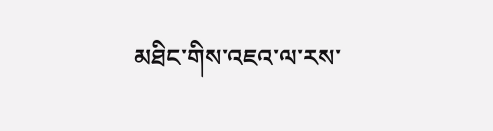མཐིང་གིས་འཇའ་ལ་རས་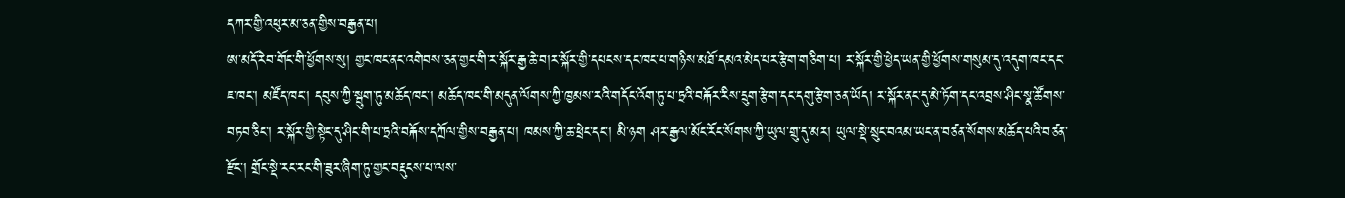དཀར་གྱི་འཕུར་མ་ཅན་གྱིས་བརྒྱན་པ།
ཨ་མདོ་རེབ་གོང་གི་ཕྱོགས་སུ། གྱང་ཁང་ནང་འགེབས་ཅན་གྱང་གི་ར་སྐོར་རྒྱ་ཆེ་བ།ར་སྐོར་གྱི་དཔངས་དང་ཁང་པ་གཉིས་མཐོ་དམའ་མེད་པར་རྩེག་གཅིག་པ། ར་སྐོར་གྱི་ཕྱེད་ཡན་གྱི་ཕྱོགས་གསུམ་དུ་འདུག་ཁང་དང་ཇ་ཁང་། མཛོད་ཁང་། དབུས་ཀྱི་སྦུག་ཏུ་མཆོད་ཁང་། མཆོད་ཁང་གི་མདུན་ལོགས་ཀྱི་ཁྱམས་རའི་གདོང་འོག་ཏུ་པ་ཏྲའི་བརྐོར་རིས་དྲུག་རྩེག་དང་དགུ་རྩེག་ཅན་ཡོད། ར་སྐོར་ནང་དུ་མེ་ཏོག་དང་འབྲས་ཤིང་སྣ་ཚོགས་བཏབ་ཅིང་། ར་སྐོར་གྱི་སྟེང་དུ་ཤིང་གི་པ་ཏྲའི་བརྐོས་དཀྲོལ་གྱིས་བརྒྱན་པ། ཁམས་ཀྱི་ཆ་ཕྲེང་དང་། མི་ཉག ཤར་རྒྱལ་མོང་རོང་སོགས་ཀྱི་ཡུལ་གྲུ་དུ་མར། ཡུལ་སྡེ་སྲུང་བའམ་ཡང་ན་བཙན་སོགས་མཆོད་པའི་བཙན་རྫོང་། གྲོང་སྡེ་རང་རང་གི་ཟུར་ཞིག་ཏུ་གྱང་བརྡུངས་པ་ལས་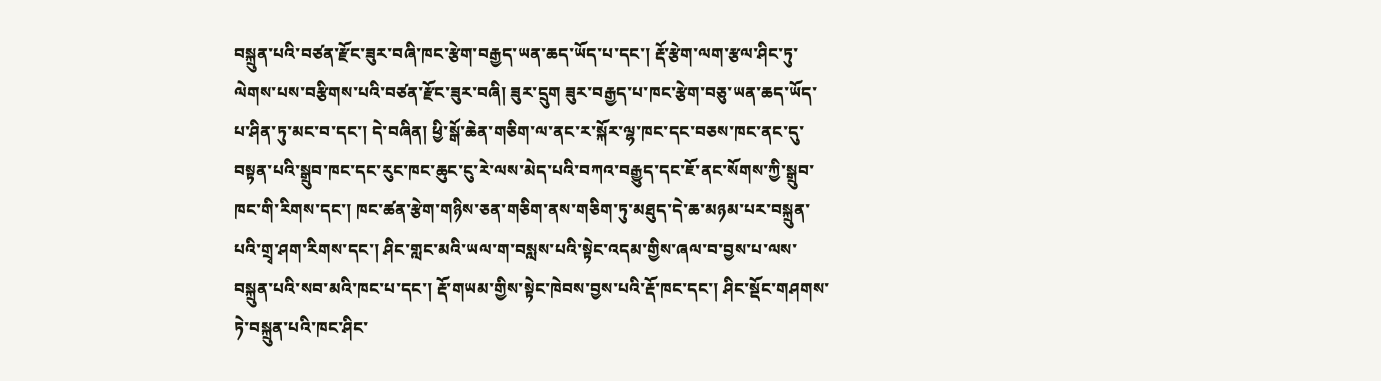བསྐྲུན་པའི་བཙན་རྫོང་ཟུར་བཞི་ཁང་རྩེག་བརྒྱད་ཡན་ཆད་ཡོད་པ་དང་། རྡོ་རྩེག་ལག་རྩལ་ཤིང་ཏུ་ལེགས་པས་བརྩིགས་པའི་བཙན་རྫོང་ཟུར་བཞི། ཟུར་དྲུག ཟུར་བརྒྱད་པ་ཁང་རྩེག་བཅུ་ཡན་ཆད་ཡོད་པ་ཤིན་ཏུ་མང་བ་དང་། དེ་བཞིན། ཕྱི་སྒོ་ཆེན་གཅིག་ལ་ནང་ར་སྐོར་ལྷ་ཁང་དང་བཅས་ཁང་ནང་དུ་བསྟན་པའི་སྒྲུབ་ཁང་དང་རུང་ཁང་ཆུང་ངུ་རེ་ལས་མེད་པའི་བཀའ་བརྒྱུད་དང་ཇོ་ནང་སོགས་ཀྱི་སྒྲུབ་ཁང་གི་རིགས་དང་། ཁང་ཚན་རྩེག་གཉིས་ཅན་གཅིག་ནས་གཅིག་ཏུ་མཐུད་དེ་ཆ་མཉམ་པར་བསྐྲུན་པའི་གྲྭ་ཤག་རིགས་དང་། ཤིང་གླང་མའི་ཡལ་ག་བསླས་པའི་སྟེང་འདམ་གྱིས་ཞལ་བ་བྱས་པ་ལས་བསྐྲུན་པའི་སབ་མའི་ཁང་པ་དང་། རྡོ་གཡམ་གྱིས་སྟེང་ཁེབས་བྱས་པའི་རྡོ་ཁང་དང་། ཤིང་སྡོང་གཤགས་ཏེ་བསྐྲུན་པའི་ཁང་ཤིང་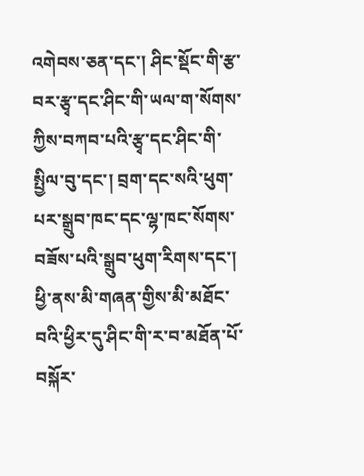འགེབས་ཅན་དང་། ཤིང་སྡོང་གི་རྩ་བར་རྩྭ་དང་ཤིང་གི་ཡལ་ག་སོགས་ཀྱིས་བཀབ་པའི་རྩྭ་དང་ཤིང་གི་སྤྱིལ་བུ་དང་། བྲག་དང་སའི་ཕུག་པར་སྒྲུབ་ཁང་དང་ལྷ་ཁང་སོགས་བཟོས་པའི་སྒྲུབ་ཕུག་རིགས་དང་། ཕྱི་ནས་མི་གཞན་གྱིས་མི་མཐོང་བའི་ཕྱིར་དུ་ཤིང་གི་ར་བ་མཐོན་པོ་བསྐོར་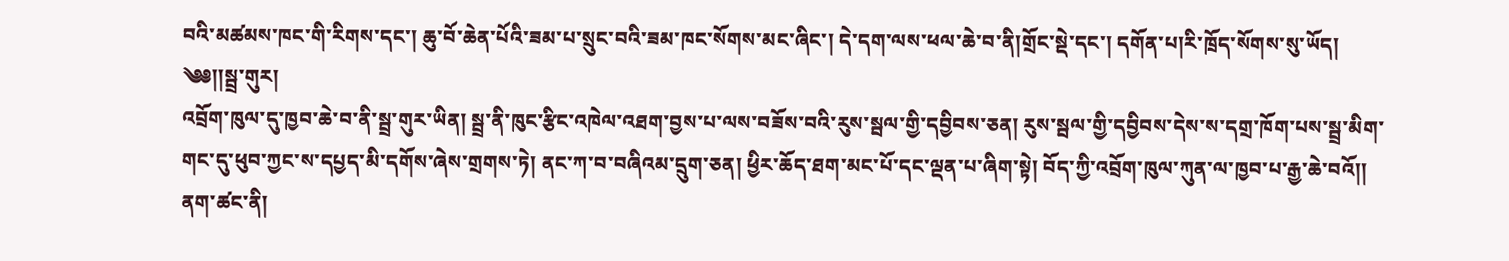བའི་མཚམས་ཁང་གི་རིགས་དང་། ཆུ་བོ་ཆེན་པོའི་ཟམ་པ་སྲུང་བའི་ཟམ་ཁང་སོགས་མང་ཞིང་། དེ་དག་ལས་ཕལ་ཆེ་བ་ནི།གྲོང་སྡེ་དང་། དགོན་པ།རི་ཁྲོད་སོགས་སུ་ཡོད།
༄༅།།སྦྲ་གུར།
འབྲོག་ཁུལ་དུ་ཁྱབ་ཆེ་བ་ནི་སྦྲ་གུར་ཡིན། སྦྲ་ནི་ཁུང་རྩིང་འཁེལ་འཐག་བྱས་པ་ལས་བཟོས་བའི་རུས་སྦལ་གྱི་དབྱིབས་ཅན། རུས་སྦལ་གྱི་དབྱིབས་དེས་ས་དགྲ་ཁོག་པས་སྦྲ་མིག་གང་དུ་ཕུབ་ཀྱང་ས་དཔྱད་མི་དགོས་ཞེས་གྲགས་ཏེ། ནང་ཀ་བ་བཞིའམ་དྲུག་ཅན། ཕྱིར་ཆོད་ཐག་མང་པོ་དང་ལྡན་པ་ཞིག་སྟེ། བོད་ཀྱི་འབྲོག་ཁུལ་ཀུན་ལ་ཁྱབ་པ་རྒྱ་ཆེ་བའོ།། ནག་ཚང་ནི།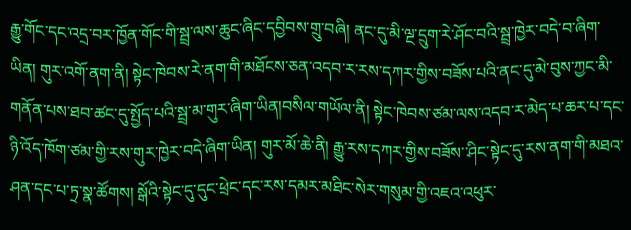རྒྱུ་གོང་དང་འདྲ་བར་ཁྱོན་གོང་གི་སྦྲ་ལས་ཆུང་ཞིང་དབྱིབས་གྲུ་བཞི། ནང་དུ་མི་ལྔ་དྲུག་རེ་ཤོང་བའི་སྦྲ་ཁྱེར་བདེ་བ་ཞིག་ཡིན། གུར་འགོ་ནག་ནི། སྟེང་ཁེབས་རེ་ནག་གི་མཐོངས་ཅན་འདབ་ར་རས་དཀར་གྱིས་བཟོས་པའི་ནང་དུ་མེ་བུས་ཀྱང་མི་གནོན་པས་ཐབ་ཚང་དུ་སྤྱོད་པའི་སྦྲ་མ་གུར་ཞིག་ཡིན།བསིལ་གཡོལ་ནི། སྟེང་ཁེབས་ཙམ་ལས་འདབ་ར་མེད་པ་ཆར་པ་དང་ཉི་འོད་ཁོག་ཙམ་གྱི་རས་གུར་ཁྱེར་བདེ་ཞིག་ཡིན། གུར་མོ་ཆེ་ནི། རྒྱུ་རས་དཀར་གྱིས་བཟོས་་ཤིང་སྟེང་དུ་རས་ནག་གི་མཐའ་ཤན་དང་པ་ཏྲ་སྣ་ཚོགས། སྒོའི་སྟེང་དུ་དུང་ཕྲེང་དང་རས་དམར་མཐིང་སེར་གསུམ་གྱི་འཇའ་འཕུར་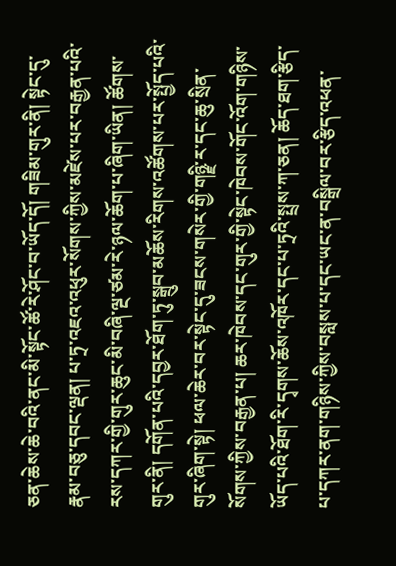ཅན་ཆེས་ཆེ་བའི་ནང་མི་སྟོང་ཚོ་རེ་ཤོང་བ་ཡོད་དོ། གཟིམ་གུར་ནི། སྟེང་དུ་རྣམ་བཅུ་དབང་ལྡན། པ་ཏྲ་འཇའ་འཕུར་སོགས་ཀྱིས་མཛེས་པར་བརྒྱན་པའི་རས་དཀར་གྱི་གུར་ཆུང་མི་བཞི་ལྔ་ཙམ་རེ་ཉལ་ཆོག་པ་ཞིག་ཡིན། ཚོགས་གུར་ནི། དགོན་པའི་དབྱར་ཐོག་ཏུ་སྒྲུབ་མཆོས་རིགས་འཚོགས་པར་སྤྱོད་པའི་གུར་ཞིག་སྟེ། ཕལ་ཆེར་བར་སྟེང་དུ་ཟངས་གསེར་གྱི་གཉྫི་ར་དང་ཆུ་སྲིན་སོགས་ཀྱིས་བརྒྱན་པ། ཆར་ཁེབས་དང་གུར་གྱི་སྟེང་ཁེབས་གོང་འོག་གཉིས་ཡོད་པའི་ཐོག་རི་དྭགས་ཆོས་འཁོར་དང་པ་ཏྲའི་སྤྲས་ཀ་ཅན། ཆོད་ཐག་རྩིད་པ་དཀར་ནག་གཉིས་ཀྱིས་བསླས་པ་དང་ཡང་ན་བསྒྲིལ་བར་རྩིད་འཕན་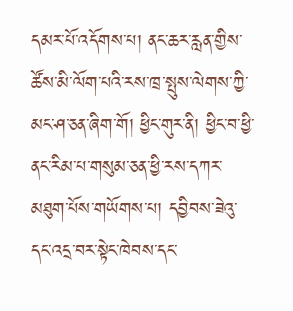དམར་པོ་འདོགས་པ། ནང་ཆར་རླན་གྱིས་ཚོས་མི་ལོག་པའི་རས་ཁྲ་སྤུས་ལེགས་ཀྱི་མང་ཤ་ཅན་ཞིག་གོ། ཕྱིང་གུར་ནི། ཕྱིང་བ་ཕྱི་ནང་རིམ་པ་གསུམ་ཅན་ཕྱི་རས་དཀར་མཐུག་པོས་གཡོགས་པ། དབྱིབས་ཟེའུ་དང་འདྲ་བར་སྟེང་ཁེབས་དང་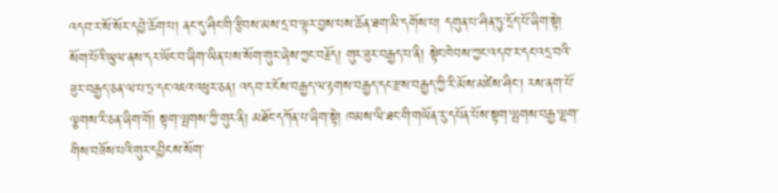འདབ་ར་སོ་སོར་དབྱེ་ཆོག་པ། ནང་དུ་ཤིང་གི་རྩིབས་མས་དྲ་བ་ལྟར་བྱས་པས་ཆོན་ཐག་མི་དགོས་པ། དགུན་པ་ཤིན་ཏུ་དྲོད་པོ་ཞིག་སྟེ། སོག་པོའི་ཡུལ་ནས་དར་ཡོང་བ་ཞིག་ཡིན་པས་སོག་གུར་ཞེས་ཀྱང་བརྗོད། གུར་ཟུར་བརྒྱད་པ་ནི། སྟེང་ཁེབས་ཀྱང་འདབ་ར་དང་འདྲ་བའི་ཟུར་བརྒྱད་ཅན་ལ་པ་ཏྲ་དང་འཇའ་འཕུར་ཅན། འདབ་ར་ངོས་བརྒྱད་ལ་རྟགས་བརྒྱད་དང་རྫས་བརྒྱད་ཀྱི་རི་མོས་མཛེས་ཤིང་། རས་ནག་པོ་ལྕགས་རི་ཅན་ཞིག་གོ། སྟག་ལྤགས་ཀྱི་གུར་ནི། མཐོང་དཀོན་པ་ཞིག་སྟེ། ཁམས་ལི་ཐང་གི་གཡོན་རུ་དཔོན་པོས་སྟག་ལྤགས་བརྒྱ་ལྷག་གིས་བཟོས་པའི་གུར་དབྱིངས་སོག་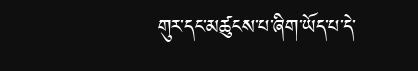གུར་དང་མཚུངས་པ་ཞིག་ཡོད་པ་དེ་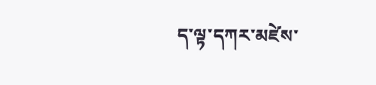ད་ལྟ་དཀར་མཛེས་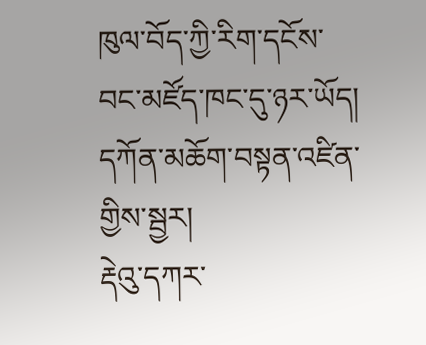ཁུལ་བོད་ཀྱི་རིག་དངོས་བང་མཛོད་ཁང་དུ་ཉར་ཡོད།
དཀོན་མཆོག་བསྟན་འཛིན་གྱིས་སྦྱར།
རྡེའུ་དཀར་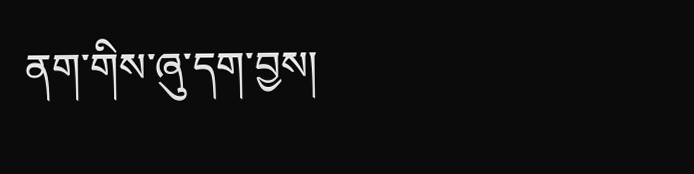ནག་གིས་ཞུ་དག་བྱས།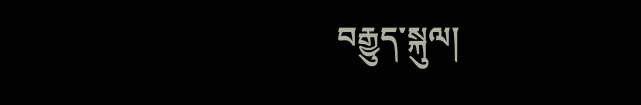བརྒྱུད་སྐུལ།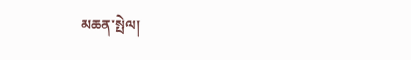མཆན་སྤེལ།